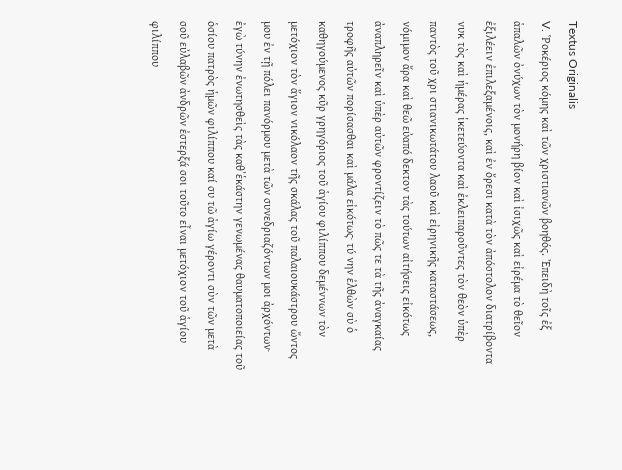Textus Originalis
V. Ῥοκέριος κόμης καὶ τῶν χριστιανῶν βοηθός. Ἐπειδὴ τοῖς ἐξ ἁπαλῶν ὀνύχων τὸν μονήρη βίον καὶ ἰσιχῶς καὶ εἰρέμα τὸ θεῖον ἐξιλέειν ἐπιλεξαμένοις, καὶ ἐν ὄρεσι κατὰ τὸν ἀπόστολον διατρίβοντα νυκ τὸς καὶ ἡμέρας ἱκετεύοντα καὶ ἐκλειπαροῦντες τὸν θεὸν ὑπὲρ παντὸς τοῦ χρι στιανικωτάτου λαοῦ καὶ εἰρηνικῆς καταστάσεως, νόμιμον ἄρα καὶ θεῶ εὐαπό δεκτον τὰς τούτων αἰτήσεις εἰκότως ἀναπληρεῖν καὶ ὑπὲρ αὐτῶν φροντίζειν τὸ πῶς τε τὰ τῆς ἀναγκαίας τροφῆς αὐτῶν πορίσασθαι καὶ μάλα εἰκότως· τύ νην ἐλθὼν σὺ ὁ καθηγούμενος κῦρ γρηγόριος τοῦ ἁγίου φιλίππου δεμέννων τὸν μετόχιον τὸν ἅγιον νικόλαον τῆς σκάλας τοῦ παλαιουκάστρου ὤντος μου ἐν τῇ πόλει πανόρμου μετὰ τῶν συνεδριαζόντων μοι ἀρχόντων· ἐγὼ τύνην ἐνωτησθεὶς τὰς καθʼἑκάστην γενωμένας θαυματοποιείας τοῦ ὁσίου πατρὸς ἡμῶν φιλίππου καί συ τῶ ἁγίω γέροντι σὺν τῶν μετὰ σοῦ εὐλαβῶν ἀνδρῶν ἐστερξά σοι τοῦτο εἶναι μετόχιον τοῦ ἁγίου φιλίππου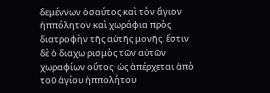δεμέννων ὀσαύτος καὶ τὸν ἅγιον ἡππόλητον καὶ χωράφια πρὸς διατροφὴν τῆς αὐτῆς μονῆς. ἔστιν δὲ ὁ διαχω ρισμὸς τῶν αὐτῶν χωραφίων οὕτος· ὡς ἀπέρχεται ἀπὸ τοῦ ἁγίου ἡππολήτου